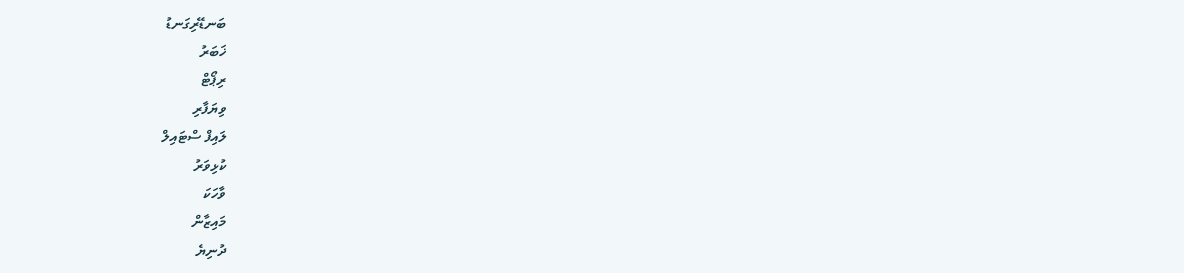ބަނޑޭރިގަނޑު
ޚަބަރު
ރިޕޯޓް
ވިޔަފާރި
ލައިފް ސްޓައިލް
ކުޅިވަރު
ވާހަކަ
މައިޒާން
ދުނިޔެ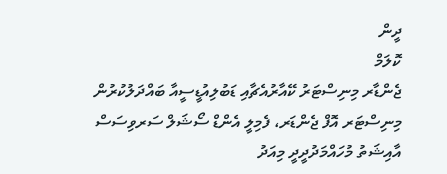ދީން
ކޮލަމް
ޖެންޑާރ މިނިސްޓަރު ކޭއާރުއެޗާއި ޑަބުލިއުޑީސީއާ ބައްދަލުކުރުން
މިނިސްޓަރ އޮފް ޖެންޑަރ، ފެމިލީ އެންޑް ސޯޝަލް ސަރވިސަސް އާއިޝަތު މުހައްމަދުދީދީ މިއަދު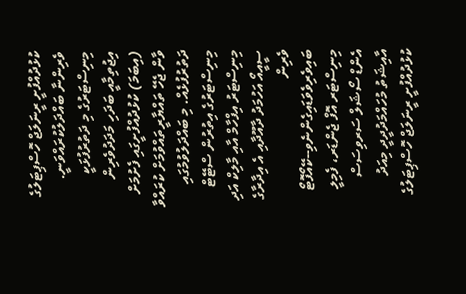ކުޅުދުއްފުށީ ރީނަލަޖް ހޮސްޕިޓަލުގެ ވެރިންނާ ބައްދަލުކުރައްވަނީ. މިނިސްޓަރުގެ މި ދަތުރުފުޅަކީ އިޖުތިމާއީ ބަދަހި މަދަދުވެރިން (އިބަމަ) ކުޅުދުއްފުށީގައި ފެށުމަށް ވާން ޖެހޭ ތައްޔާރީތައްވުމަށް ކުރައްވާ ދަތުރުފުޅެއް. މި ބައްދަލުވުމުގައި މިނިސްޓަރުގެ އިތުރުން ސްޓޭޓް މިނިސްޓަރު އިފްހާމް އާއި މާލިކް އަދި ސީއީއޯ އަހުމަދު ދާއޫދާއި އެ އިދާރާގެ ވެރިން ބައިވެރިވެވަޑައިގެންނެވި--ކޭއޯފޮޓޯ
މިނިސްޓަރ އޮފް ޖެންޑަރ، ފެމިލީ އެންޑް ސޯޝަލް ސަރވިސަސް އާއިޝަތު މުހައްމަދުދީދީ މިއަދު ކުޅުދުއްފުށީ ރީނަލަޖް ހޮސްޕިޓަލުގެ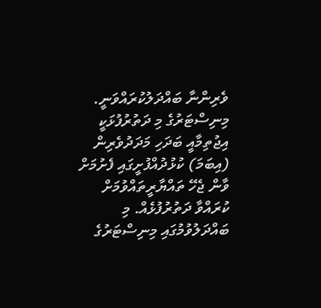ވެރިންނާ ބައްދަލުކުރައްވަނީ. މިނިސްޓަރުގެ މި ދަތުރުފުޅަކީ އިޖުތިމާއީ ބަދަހި މަދަދުވެރިން (އިބަމަ) ކުޅުދުއްފުށީގައި ފެށުމަށް ވާން ޖެހޭ ތައްޔާރީތައްވުމަށް ކުރައްވާ ދަތުރުފުޅެއް. މި ބައްދަލުވުމުގައި މިނިސްޓަރުގެ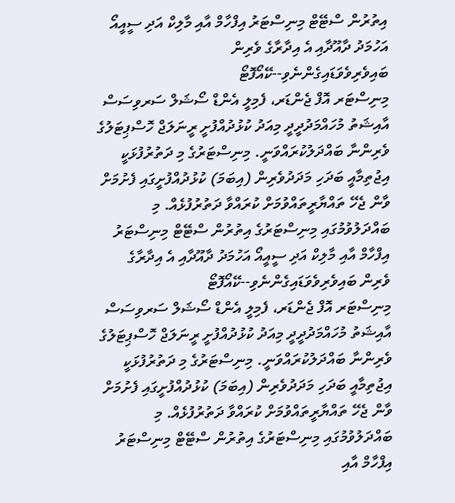އިތުރުން ސްޓޭޓް މިނިސްޓަރު އިފްހާމް އާއި މާލިކް އަދި ސީއީއޯ އަހުމަދު ދާއޫދާއި އެ އިދާރާގެ ވެރިން ބައިވެރިވެވަޑައިގެންނެވި--ކޭއޯފޮޓޯ
މިނިސްޓަރ އޮފް ޖެންޑަރ، ފެމިލީ އެންޑް ސޯޝަލް ސަރވިސަސް އާއިޝަތު މުހައްމަދުދީދީ މިއަދު ކުޅުދުއްފުށީ ރީނަލަޖް ހޮސްޕިޓަލުގެ ވެރިންނާ ބައްދަލުކުރައްވަނީ. މިނިސްޓަރުގެ މި ދަތުރުފުޅަކީ އިޖުތިމާއީ ބަދަހި މަދަދުވެރިން (އިބަމަ) ކުޅުދުއްފުށީގައި ފެށުމަށް ވާން ޖެހޭ ތައްޔާރީތައްވުމަށް ކުރައްވާ ދަތުރުފުޅެއް. މި ބައްދަލުވުމުގައި މިނިސްޓަރުގެ އިތުރުން ސްޓޭޓް މިނިސްޓަރު އިފްހާމް އާއި މާލިކް އަދި ސީއީއޯ އަހުމަދު ދާއޫދާއި އެ އިދާރާގެ ވެރިން ބައިވެރިވެވަޑައިގެންނެވި--ކޭއޯފޮޓޯ
މިނިސްޓަރ އޮފް ޖެންޑަރ، ފެމިލީ އެންޑް ސޯޝަލް ސަރވިސަސް އާއިޝަތު މުހައްމަދުދީދީ މިއަދު ކުޅުދުއްފުށީ ރީނަލަޖް ހޮސްޕިޓަލުގެ ވެރިންނާ ބައްދަލުކުރައްވަނީ. މިނިސްޓަރުގެ މި ދަތުރުފުޅަކީ އިޖުތިމާއީ ބަދަހި މަދަދުވެރިން (އިބަމަ) ކުޅުދުއްފުށީގައި ފެށުމަށް ވާން ޖެހޭ ތައްޔާރީތައްވުމަށް ކުރައްވާ ދަތުރުފުޅެއް. މި ބައްދަލުވުމުގައި މިނިސްޓަރުގެ އިތުރުން ސްޓޭޓް މިނިސްޓަރު އިފްހާމް އާއި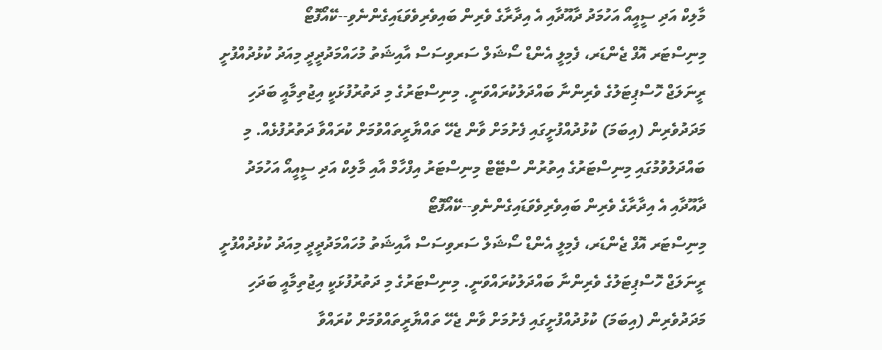މާލިކް އަދި ސީއީއޯ އަހުމަދު ދާއޫދާއި އެ އިދާރާގެ ވެރިން ބައިވެރިވެވަޑައިގެންނެވި--ކޭއޯފޮޓޯ
މިނިސްޓަރ އޮފް ޖެންޑަރ، ފެމިލީ އެންޑް ސޯޝަލް ސަރވިސަސް އާއިޝަތު މުހައްމަދުދީދީ މިއަދު ކުޅުދުއްފުށީ ރީނަލަޖް ހޮސްޕިޓަލުގެ ވެރިންނާ ބައްދަލުކުރައްވަނީ. މިނިސްޓަރުގެ މި ދަތުރުފުޅަކީ އިޖުތިމާއީ ބަދަހި މަދަދުވެރިން (އިބަމަ) ކުޅުދުއްފުށީގައި ފެށުމަށް ވާން ޖެހޭ ތައްޔާރީތައްވުމަށް ކުރައްވާ ދަތުރުފުޅެއް. މި ބައްދަލުވުމުގައި މިނިސްޓަރުގެ އިތުރުން ސްޓޭޓް މިނިސްޓަރު އިފްހާމް އާއި މާލިކް އަދި ސީއީއޯ އަހުމަދު ދާއޫދާއި އެ އިދާރާގެ ވެރިން ބައިވެރިވެވަޑައިގެންނެވި--ކޭއޯފޮޓޯ
މިނިސްޓަރ އޮފް ޖެންޑަރ، ފެމިލީ އެންޑް ސޯޝަލް ސަރވިސަސް އާއިޝަތު މުހައްމަދުދީދީ މިއަދު ކުޅުދުއްފުށީ ރީނަލަޖް ހޮސްޕިޓަލުގެ ވެރިންނާ ބައްދަލުކުރައްވަނީ. މިނިސްޓަރުގެ މި ދަތުރުފުޅަކީ އިޖުތިމާއީ ބަދަހި މަދަދުވެރިން (އިބަމަ) ކުޅުދުއްފުށީގައި ފެށުމަށް ވާން ޖެހޭ ތައްޔާރީތައްވުމަށް ކުރައްވާ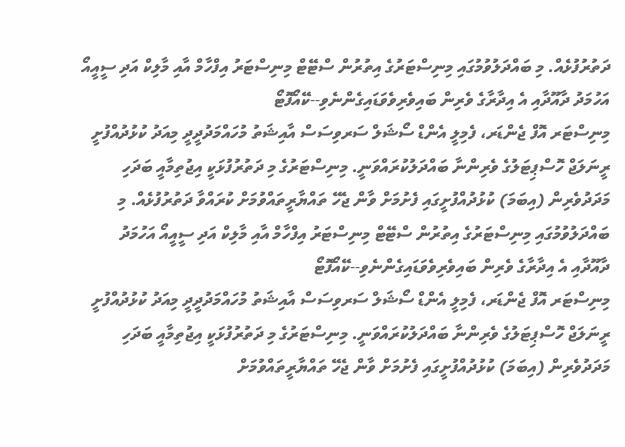ދަތުރުފުޅެއް. މި ބައްދަލުވުމުގައި މިނިސްޓަރުގެ އިތުރުން ސްޓޭޓް މިނިސްޓަރު އިފްހާމް އާއި މާލިކް އަދި ސީއީއޯ އަހުމަދު ދާއޫދާއި އެ އިދާރާގެ ވެރިން ބައިވެރިވެވަޑައިގެންނެވި--ކޭއޯފޮޓޯ
މިނިސްޓަރ އޮފް ޖެންޑަރ، ފެމިލީ އެންޑް ސޯޝަލް ސަރވިސަސް އާއިޝަތު މުހައްމަދުދީދީ މިއަދު ކުޅުދުއްފުށީ ރީނަލަޖް ހޮސްޕިޓަލުގެ ވެރިންނާ ބައްދަލުކުރައްވަނީ. މިނިސްޓަރުގެ މި ދަތުރުފުޅަކީ އިޖުތިމާއީ ބަދަހި މަދަދުވެރިން (އިބަމަ) ކުޅުދުއްފުށީގައި ފެށުމަށް ވާން ޖެހޭ ތައްޔާރީތައްވުމަށް ކުރައްވާ ދަތުރުފުޅެއް. މި ބައްދަލުވުމުގައި މިނިސްޓަރުގެ އިތުރުން ސްޓޭޓް މިނިސްޓަރު އިފްހާމް އާއި މާލިކް އަދި ސީއީއޯ އަހުމަދު ދާއޫދާއި އެ އިދާރާގެ ވެރިން ބައިވެރިވެވަޑައިގެންނެވި--ކޭއޯފޮޓޯ
މިނިސްޓަރ އޮފް ޖެންޑަރ، ފެމިލީ އެންޑް ސޯޝަލް ސަރވިސަސް އާއިޝަތު މުހައްމަދުދީދީ މިއަދު ކުޅުދުއްފުށީ ރީނަލަޖް ހޮސްޕިޓަލުގެ ވެރިންނާ ބައްދަލުކުރައްވަނީ. މިނިސްޓަރުގެ މި ދަތުރުފުޅަކީ އިޖުތިމާއީ ބަދަހި މަދަދުވެރިން (އިބަމަ) ކުޅުދުއްފުށީގައި ފެށުމަށް ވާން ޖެހޭ ތައްޔާރީތައްވުމަށް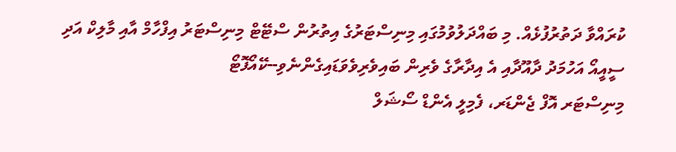ކުރައްވާ ދަތުރުފުޅެއް. މި ބައްދަލުވުމުގައި މިނިސްޓަރުގެ އިތުރުން ސްޓޭޓް މިނިސްޓަރު އިފްހާމް އާއި މާލިކް އަދި ސީއީއޯ އަހުމަދު ދާއޫދާއި އެ އިދާރާގެ ވެރިން ބައިވެރިވެވަޑައިގެންނެވި--ކޭއޯފޮޓޯ
މިނިސްޓަރ އޮފް ޖެންޑަރ، ފެމިލީ އެންޑް ސޯޝަލް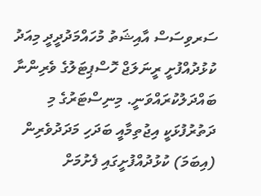ސަރވިސަސް އާއިޝަތު މުހައްމަދުދީދީ މިއަދު ކުޅުދުއްފުށީ ރީނަލަޖް ހޮސްޕިޓަލުގެ ވެރިންނާ ބައްދަލުކުރައްވަނީ. މިނިސްޓަރުގެ މި ދަތުރުފުޅަކީ އިޖުތިމާއީ ބަދަހި މަދަދުވެރިން (އިބަމަ) ކުޅުދުއްފުށީގައި ފެށުމަށް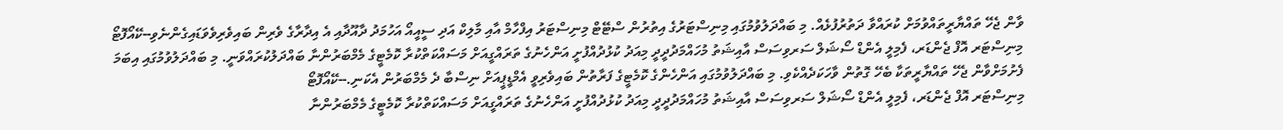ވާން ޖެހޭ ތައްޔާރީތައްވުމަށް ކުރައްވާ ދަތުރުފުޅެއް. މި ބައްދަލުވުމުގައި މިނިސްޓަރުގެ އިތުރުން ސްޓޭޓް މިނިސްޓަރު އިފްހާމް އާއި މާލިކް އަދި ސީއީއޯ އަހުމަދު ދާއޫދާއި އެ އިދާރާގެ ވެރިން ބައިވެރިވެވަޑައިގެންނެވި--ކޭއޯފޮޓޯ
މިނިސްޓަރ އޮފް ޖެންޑަރ، ފެމިލީ އެންޑް ސޯޝަލް ސަރވިސަސް އާއިޝަތު މުހައްމަދުދީދީ މިއަދު ކުޅުދުއްފުށީ އަންހެނުގެ ތަރައްގީއަށް މަސައްކަތްކުރާ ކޮމެޓީގެ މެމްބަރުންނާ ބައްދަލުކުރައްވަނީ. މި ބައްދަލުވުމުގައި އިބަމަ ފެށުމަށްވާން ޖެހޭ ތައްޔާރީތަކާ ބެހޭ ގޮތުން ވާހަކަދެއްކެވި. މި ބައްދަލުވުމުގައި އަންހެންގެ ކޮމެޓީގެ ފަރާތުން ބައިވެރިވީ އެމްޑީޕީއަށް ނިސްބާ ދެ މެމްބަރުން އެކަނި.--ކޭއޯފޮޓޯ
މިނިސްޓަރ އޮފް ޖެންޑަރ، ފެމިލީ އެންޑް ސޯޝަލް ސަރވިސަސް އާއިޝަތު މުހައްމަދުދީދީ މިއަދު ކުޅުދުއްފުށީ އަންހެނުގެ ތަރައްގީއަށް މަސައްކަތްކުރާ ކޮމެޓީގެ މެމްބަރުންނާ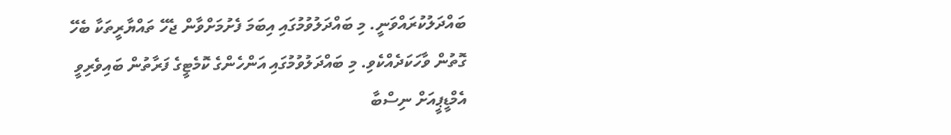ބައްދަލުކުރައްވަނީ. މި ބައްދަލުވުމުގައި އިބަމަ ފެށުމަށްވާން ޖެހޭ ތައްޔާރީތަކާ ބެހޭ ގޮތުން ވާހަކަދެއްކެވި. މި ބައްދަލުވުމުގައި އަންހެންގެ ކޮމެޓީގެ ފަރާތުން ބައިވެރިވީ އެމްޑީޕީއަށް ނިސްބާ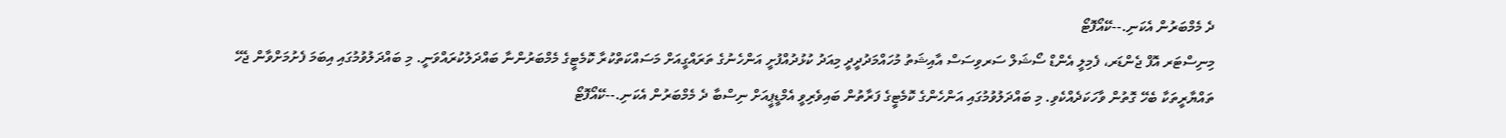ދެ މެމްބަރުން އެކަނި.--ކޭއޯފޮޓޯ
މިނިސްޓަރ އޮފް ޖެންޑަރ، ފެމިލީ އެންޑް ސޯޝަލް ސަރވިސަސް އާއިޝަތު މުހައްމަދުދީދީ މިއަދު ކުޅުދުއްފުށީ އަންހެނުގެ ތަރައްގީއަށް މަސައްކަތްކުރާ ކޮމެޓީގެ މެމްބަރުންނާ ބައްދަލުކުރައްވަނީ. މި ބައްދަލުވުމުގައި އިބަމަ ފެށުމަށްވާން ޖެހޭ ތައްޔާރީތަކާ ބެހޭ ގޮތުން ވާހަކަދެއްކެވި. މި ބައްދަލުވުމުގައި އަންހެންގެ ކޮމެޓީގެ ފަރާތުން ބައިވެރިވީ އެމްޑީޕީއަށް ނިސްބާ ދެ މެމްބަރުން އެކަނި.--ކޭއޯފޮޓޯ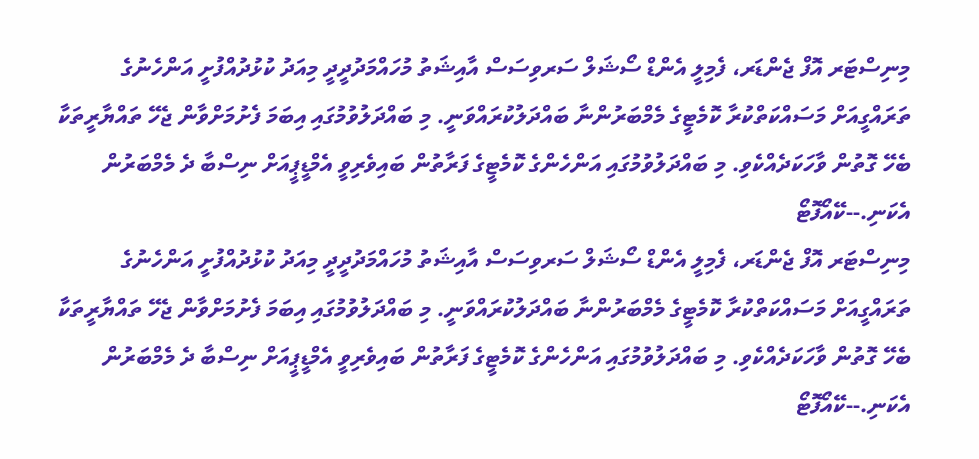މިނިސްޓަރ އޮފް ޖެންޑަރ، ފެމިލީ އެންޑް ސޯޝަލް ސަރވިސަސް އާއިޝަތު މުހައްމަދުދީދީ މިއަދު ކުޅުދުއްފުށީ އަންހެނުގެ ތަރައްގީއަށް މަސައްކަތްކުރާ ކޮމެޓީގެ މެމްބަރުންނާ ބައްދަލުކުރައްވަނީ. މި ބައްދަލުވުމުގައި އިބަމަ ފެށުމަށްވާން ޖެހޭ ތައްޔާރީތަކާ ބެހޭ ގޮތުން ވާހަކަދެއްކެވި. މި ބައްދަލުވުމުގައި އަންހެންގެ ކޮމެޓީގެ ފަރާތުން ބައިވެރިވީ އެމްޑީޕީއަށް ނިސްބާ ދެ މެމްބަރުން އެކަނި.--ކޭއޯފޮޓޯ
މިނިސްޓަރ އޮފް ޖެންޑަރ، ފެމިލީ އެންޑް ސޯޝަލް ސަރވިސަސް އާއިޝަތު މުހައްމަދުދީދީ މިއަދު ކުޅުދުއްފުށީ އަންހެނުގެ ތަރައްގީއަށް މަސައްކަތްކުރާ ކޮމެޓީގެ މެމްބަރުންނާ ބައްދަލުކުރައްވަނީ. މި ބައްދަލުވުމުގައި އިބަމަ ފެށުމަށްވާން ޖެހޭ ތައްޔާރީތަކާ ބެހޭ ގޮތުން ވާހަކަދެއްކެވި. މި ބައްދަލުވުމުގައި އަންހެންގެ ކޮމެޓީގެ ފަރާތުން ބައިވެރިވީ އެމްޑީޕީއަށް ނިސްބާ ދެ މެމްބަރުން އެކަނި.--ކޭއޯފޮޓޯ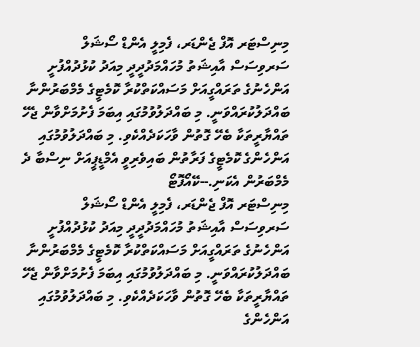މިނިސްޓަރ އޮފް ޖެންޑަރ، ފެމިލީ އެންޑް ސޯޝަލް ސަރވިސަސް އާއިޝަތު މުހައްމަދުދީދީ މިއަދު ކުޅުދުއްފުށީ އަންހެނުގެ ތަރައްގީއަށް މަސައްކަތްކުރާ ކޮމެޓީގެ މެމްބަރުންނާ ބައްދަލުކުރައްވަނީ. މި ބައްދަލުވުމުގައި އިބަމަ ފެށުމަށްވާން ޖެހޭ ތައްޔާރީތަކާ ބެހޭ ގޮތުން ވާހަކަދެއްކެވި. މި ބައްދަލުވުމުގައި އަންހެންގެ ކޮމެޓީގެ ފަރާތުން ބައިވެރިވީ އެމްޑީޕީއަށް ނިސްބާ ދެ މެމްބަރުން އެކަނި.--ކޭއޯފޮޓޯ
މިނިސްޓަރ އޮފް ޖެންޑަރ، ފެމިލީ އެންޑް ސޯޝަލް ސަރވިސަސް އާއިޝަތު މުހައްމަދުދީދީ މިއަދު ކުޅުދުއްފުށީ އަންހެނުގެ ތަރައްގީއަށް މަސައްކަތްކުރާ ކޮމެޓީގެ މެމްބަރުންނާ ބައްދަލުކުރައްވަނީ. މި ބައްދަލުވުމުގައި އިބަމަ ފެށުމަށްވާން ޖެހޭ ތައްޔާރީތަކާ ބެހޭ ގޮތުން ވާހަކަދެއްކެވި. މި ބައްދަލުވުމުގައި އަންހެންގެ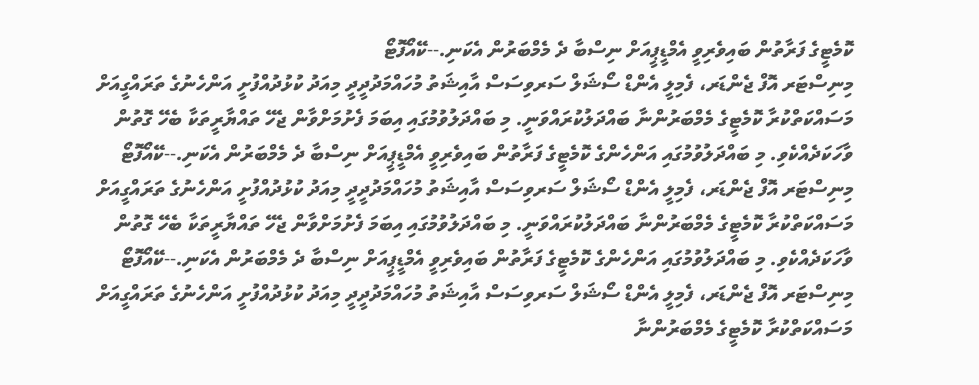ކޮމެޓީގެ ފަރާތުން ބައިވެރިވީ އެމްޑީޕީއަށް ނިސްބާ ދެ މެމްބަރުން އެކަނި.--ކޭއޯފޮޓޯ
މިނިސްޓަރ އޮފް ޖެންޑަރ، ފެމިލީ އެންޑް ސޯޝަލް ސަރވިސަސް އާއިޝަތު މުހައްމަދުދީދީ މިއަދު ކުޅުދުއްފުށީ އަންހެނުގެ ތަރައްގީއަށް މަސައްކަތްކުރާ ކޮމެޓީގެ މެމްބަރުންނާ ބައްދަލުކުރައްވަނީ. މި ބައްދަލުވުމުގައި އިބަމަ ފެށުމަށްވާން ޖެހޭ ތައްޔާރީތަކާ ބެހޭ ގޮތުން ވާހަކަދެއްކެވި. މި ބައްދަލުވުމުގައި އަންހެންގެ ކޮމެޓީގެ ފަރާތުން ބައިވެރިވީ އެމްޑީޕީއަށް ނިސްބާ ދެ މެމްބަރުން އެކަނި.--ކޭއޯފޮޓޯ
މިނިސްޓަރ އޮފް ޖެންޑަރ، ފެމިލީ އެންޑް ސޯޝަލް ސަރވިސަސް އާއިޝަތު މުހައްމަދުދީދީ މިއަދު ކުޅުދުއްފުށީ އަންހެނުގެ ތަރައްގީއަށް މަސައްކަތްކުރާ ކޮމެޓީގެ މެމްބަރުންނާ ބައްދަލުކުރައްވަނީ. މި ބައްދަލުވުމުގައި އިބަމަ ފެށުމަށްވާން ޖެހޭ ތައްޔާރީތަކާ ބެހޭ ގޮތުން ވާހަކަދެއްކެވި. މި ބައްދަލުވުމުގައި އަންހެންގެ ކޮމެޓީގެ ފަރާތުން ބައިވެރިވީ އެމްޑީޕީއަށް ނިސްބާ ދެ މެމްބަރުން އެކަނި.--ކޭއޯފޮޓޯ
މިނިސްޓަރ އޮފް ޖެންޑަރ، ފެމިލީ އެންޑް ސޯޝަލް ސަރވިސަސް އާއިޝަތު މުހައްމަދުދީދީ މިއަދު ކުޅުދުއްފުށީ އަންހެނުގެ ތަރައްގީއަށް މަސައްކަތްކުރާ ކޮމެޓީގެ މެމްބަރުންނާ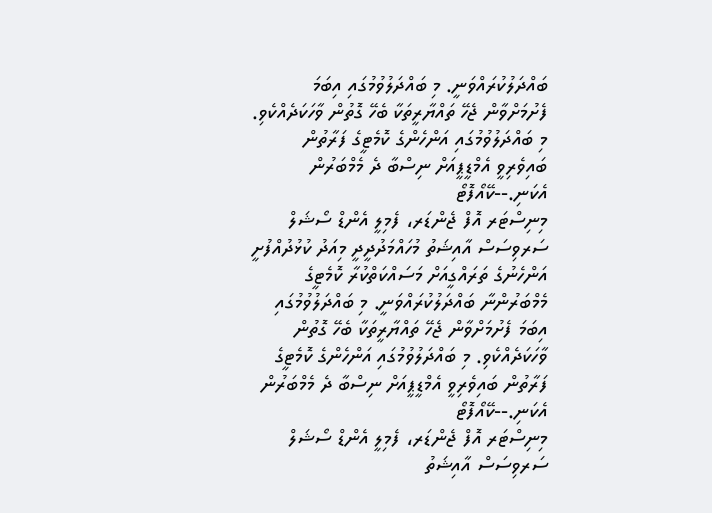ބައްދަލުކުރައްވަނީ. މި ބައްދަލުވުމުގައި އިބަމަ ފެށުމަށްވާން ޖެހޭ ތައްޔާރީތަކާ ބެހޭ ގޮތުން ވާހަކަދެއްކެވި. މި ބައްދަލުވުމުގައި އަންހެންގެ ކޮމެޓީގެ ފަރާތުން ބައިވެރިވީ އެމްޑީޕީއަށް ނިސްބާ ދެ މެމްބަރުން އެކަނި.--ކޭއޯފޮޓޯ
މިނިސްޓަރ އޮފް ޖެންޑަރ، ފެމިލީ އެންޑް ސޯޝަލް ސަރވިސަސް އާއިޝަތު މުހައްމަދުދީދީ މިއަދު ކުޅުދުއްފުށީ އަންހެނުގެ ތަރައްގީއަށް މަސައްކަތްކުރާ ކޮމެޓީގެ މެމްބަރުންނާ ބައްދަލުކުރައްވަނީ. މި ބައްދަލުވުމުގައި އިބަމަ ފެށުމަށްވާން ޖެހޭ ތައްޔާރީތަކާ ބެހޭ ގޮތުން ވާހަކަދެއްކެވި. މި ބައްދަލުވުމުގައި އަންހެންގެ ކޮމެޓީގެ ފަރާތުން ބައިވެރިވީ އެމްޑީޕީއަށް ނިސްބާ ދެ މެމްބަރުން އެކަނި.--ކޭއޯފޮޓޯ
މިނިސްޓަރ އޮފް ޖެންޑަރ، ފެމިލީ އެންޑް ސޯޝަލް ސަރވިސަސް އާއިޝަތު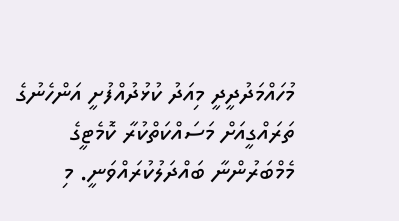މުހައްމަދުދީދީ މިއަދު ކުޅުދުއްފުށީ އަންހެނުގެ ތަރައްގީއަށް މަސައްކަތްކުރާ ކޮމެޓީގެ މެމްބަރުންނާ ބައްދަލުކުރައްވަނީ. މި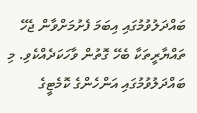ބައްދަލުވުމުގައި އިބަމަ ފެށުމަށްވާން ޖެހޭ ތައްޔާރީތަކާ ބެހޭ ގޮތުން ވާހަކަދެއްކެވި. މި ބައްދަލުވުމުގައި އަންހެންގެ ކޮމެޓީގެ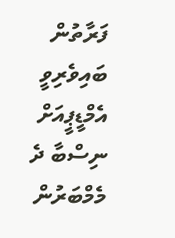ފަރާތުން ބައިވެރިވީ އެމްޑީޕީއަށް ނިސްބާ ދެ މެމްބަރުން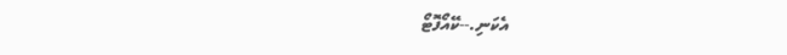އެކަނި.--ކޭއޯފޮޓޯ